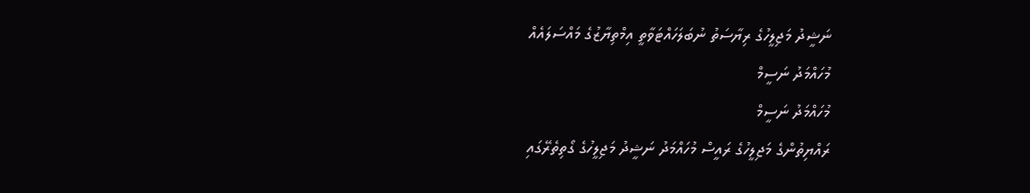ނަޝީދު މަޖިލީހުގެ ރިޔާސަތު ނުބަލަހައްޓަވާތީ އިމްތިޔާޒުގެ މައްސަލައެއް
މުހައްމަދު ނަސީމް
މުހައްމަދު ނަސީމް
ރައްޔިތުންގެ މަޖިލީހުގެ ރައީސް މުހައްމަދު ނަޝީދު މަޖިލީހުގެ ގޯތިތެރޭގައި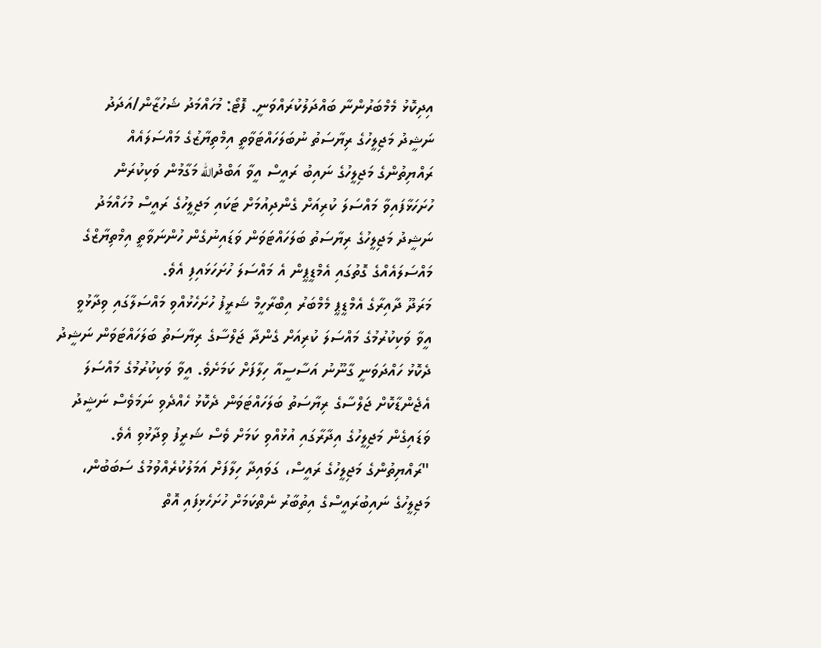އިދިކޮޅު މެމްބަރުންނާ ބައްދަލުކުރައްވަނީ. ފޮޓޯ: މުހައްމަދު ޝަހުޒާން/އަދަދު
ނަޝީދު މަޖިލީހުގެ ރިޔާސަތު ނުބަލަހައްޓަވާތީ އިމްތިޔާޒުގެ މައްސަލައެއް
ރައްޔިތުންގެ މަޖިލީހުގެ ނައިބު ރައީސް އީވާ އަބްދުالله މަގާމުން ވަކިކުރަން ހުށަހަޅާފައިވާ މައްސަލަ ކުރިއަށް ގެންދިއުމަށް ޓަކައި މަޖިލީހުގެ ރައީސް މުހައްމަދު ނަޝީދު މަޖިލީހުގެ ރިޔާސަތު ބަލަހައްޓަވަން ވަޑައިނުގެން ހުންނަވާތީ އިމްތިޔާޒްގެ މައްސަލައެއްގެ ގޮތުގައި އެމްޑީޕީން އެ މައްސަލަ ހުށަހަޅައިފި އެވެ.
މަރަދޫ ދާއިރާގެ އެމްޑީޕީ މެމްބަރު އިބްރާހީމް ޝަރީފު ހުށަހެޅުއްވި މައްސަލާގައި ވިދާޅުވީ އީވާ ވަކިކުރުމުގެ މައްސަލަ ކުރިއަށް ގެންދާ ޖަލްސާގެ ރިޔާސަތު ބަލަހައްޓަވަން ނަޝީދު ދެކޮޅު ހައްދަވަނީ ގާނޫނު އަސާސީއާ ހިލާފަށް ކަމަށެވެ. އީވާ ވަކިކުރުމުގެ މައްސަލަ އެޖެންޑާކޮށް ޖަލްސާގެ ރިޔާސަތު ބަލަހައްޓަވަން ދެކޮޅު ހެއްދެވި ނަމަވެސް ނަޝީދު ވަޑައިގެން މަޖިލީހުގެ އިދާރާގައި އުޅުއްވި ކަމަށް ވެސް ޝަރީފު ވިދާޅުވި އެވެ.
"ރައްޔިތުންގެ މަޖިލީހުގެ ރައީސް، ގަވައިދާ ހިލާފަށް އަމަލުކުރެއްވުމުގެ ސަބަބުން، މަޖިލީހުގެ ނައިބުރައީސްގެ އިތުބާރު ނެތްކަމަށް ހުށަހެޅިފައި އޮތް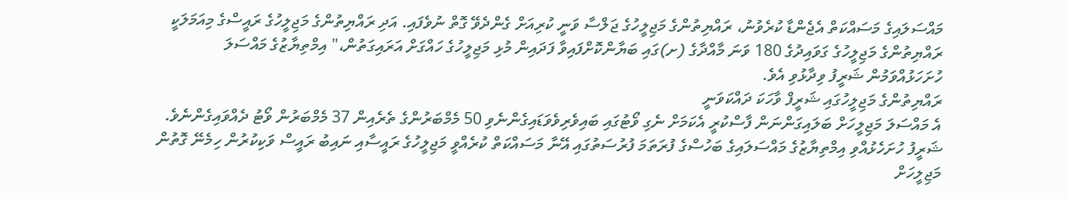މައްސަލައިގެ މަސައްކަތް އެޖެންޑާ ކުރެވުނު، ރައްޔިތުންގެ މަޖިލީހުގެ ޖަލްސާ ވަނީ ކުރިއަށް ގެންދެވޭ ގޮތް ނުވެފައި. އަދި ރައްޔިތުންގެ މަޖިލީހުގެ ރައީސްގެ މިއަމަލަކީ ރައްޔިތުންގެ މަޖިލީހުގެ ގަވައިދުގެ 180 ވަނަ މާއްދާގެ (ށ)ގައި ބަޔާންކޮށްފައިވާ ފަދައިން މުޅި މަޖިލީހުގެ ހައްގަށް އަރައިގަތުން،" އިމްތިޔާޒުގެ މައްސަލަ ހުށަހަޅުއްވަމުން ޝަރީފު ވިދާޅުވި އެވެ.
ރައްޔިތުންގެ މަޖިލީހުގައި ޝަރީފް ވާހަކަ ދައްކަވަނީ
އެ މައްސަލަ މަޖިލީހަށް ބަލައިގަންނަން ފާސްކުރީ އެކަމަށް ނެގި ވޯޓުގައި ބައިވެރިވެވަޑައިގެންނެވި 50 މެމްބަރުންގެ ތެރެއިން 37 މެމްބަރުން ވޯޓު ދެއްވައިގެންނެވެ.
ޝަރީފު ހުށަހެޅުއްވި އިމްތިޔާޒުގެ މައްސަލައިގެ ބަހުސްގެ ފުރަތަމަ ފުރުސަތުގައި އޭނާ މަސައްކަތް ކުރެއްވީ މަޖިލީހުގެ ރައީސާއި ނައިބު ރައީސް ވަކިކުރުން ހިމެނޭ ގޮތުން މަޖިލީހަށް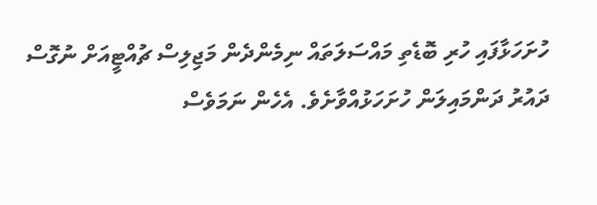ހުށަހަޅާފައި ހުރި ބޮޑެތި މައްސަލަތައް ނިމެންދެން މަޖިލިސް ޗުއްޓީއަށް ނުގޮސް ދައުރު ދަންމައިލަން ހުށަހަޅުއްވާށެވެ. އެހެން ނަމަވެސް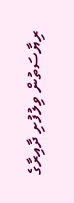ރިޔާސަތުން ވިލުފުށި ދާއިރާގެ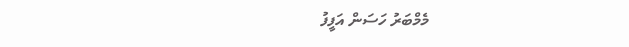މެމްބަރު ހަސަން އަފީފު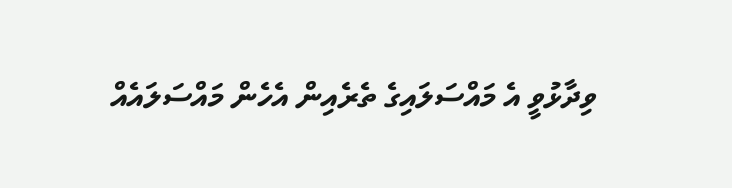ވިދާޅުވީ އެ މައްސަލައިގެ ތެރެއިން އެހެން މައްސަލައެއް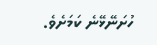ހުށަނޭޅޭނެ ކަމަށެވެ.